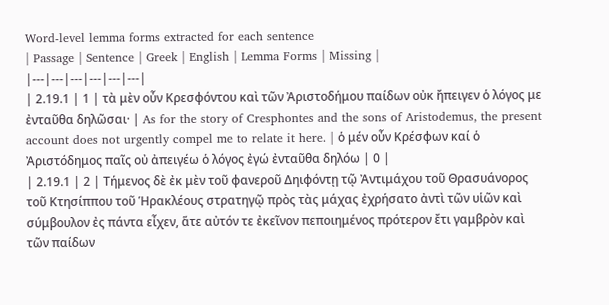Word-level lemma forms extracted for each sentence
| Passage | Sentence | Greek | English | Lemma Forms | Missing |
|---|---|---|---|---|---|
| 2.19.1 | 1 | τὰ μὲν οὖν Κρεσφόντου καὶ τῶν Ἀριστοδήμου παίδων οὐκ ἤπειγεν ὁ λόγος με ἐνταῦθα δηλῶσαι· | As for the story of Cresphontes and the sons of Aristodemus, the present account does not urgently compel me to relate it here. | ὁ μέν οὖν Κρέσφων καί ὁ Ἀριστόδημος παῖς οὐ ἀπειγέω ὁ λόγος ἐγώ ἐνταῦθα δηλόω | 0 |
| 2.19.1 | 2 | Τήμενος δὲ ἐκ μὲν τοῦ φανεροῦ Δηιφόντῃ τῷ Ἀντιμάχου τοῦ Θρασυάνορος τοῦ Κτησίππου τοῦ Ἡρακλέους στρατηγῷ πρὸς τὰς μάχας ἐχρήσατο ἀντὶ τῶν υἱῶν καὶ σύμβουλον ἐς πάντα εἶχεν, ἅτε αὐτόν τε ἐκεῖνον πεποιημένος πρότερον ἔτι γαμβρὸν καὶ τῶν παίδων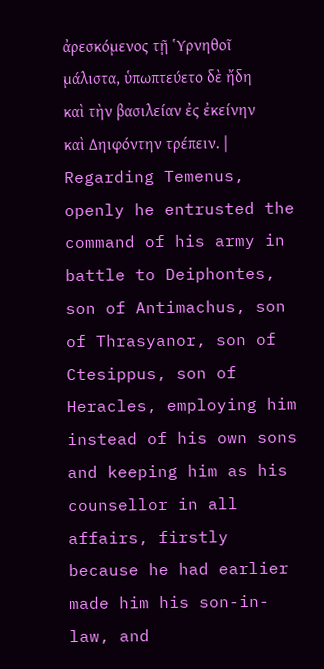ἀρεσκόμενος τῇ Ὑρνηθοῖ μάλιστα, ὑπωπτεύετο δὲ ἤδη καὶ τὴν βασιλείαν ἐς ἐκείνην καὶ Δηιφόντην τρέπειν. | Regarding Temenus, openly he entrusted the command of his army in battle to Deiphontes, son of Antimachus, son of Thrasyanor, son of Ctesippus, son of Heracles, employing him instead of his own sons and keeping him as his counsellor in all affairs, firstly because he had earlier made him his son-in-law, and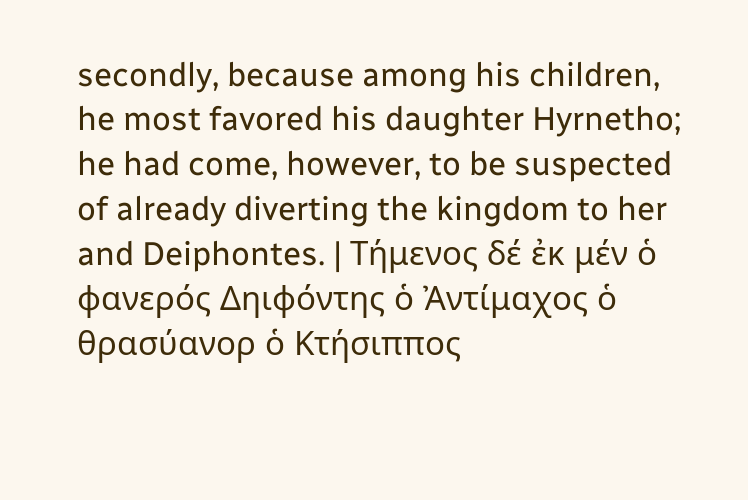secondly, because among his children, he most favored his daughter Hyrnetho; he had come, however, to be suspected of already diverting the kingdom to her and Deiphontes. | Τήμενος δέ ἐκ μέν ὁ φανερός Δηιφόντης ὁ Ἀντίμαχος ὁ θρασύανορ ὁ Κτήσιππος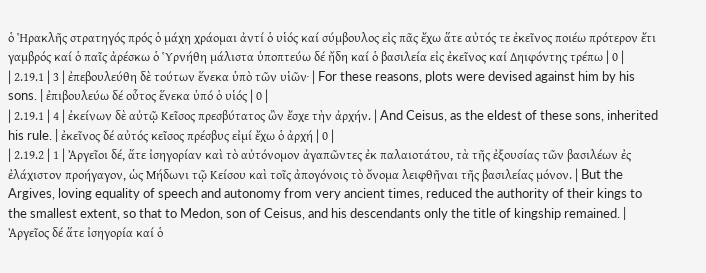ὁ Ἡρακλῆς στρατηγός πρός ὁ μάχη χράομαι ἀντί ὁ υἱός καί σύμβουλος εἰς πᾶς ἔχω ἅτε αὐτός τε ἐκεῖνος ποιέω πρότερον ἔτι γαμβρός καί ὁ παῖς ἀρέσκω ὁ Ὑρνήθη μάλιστα ὑποπτεύω δέ ἤδη καί ὁ βασιλεία εἰς ἐκεῖνος καί Δηιφόντης τρέπω | 0 |
| 2.19.1 | 3 | ἐπεβουλεύθη δὲ τούτων ἕνεκα ὑπὸ τῶν υἱῶν· | For these reasons, plots were devised against him by his sons. | ἐπιβουλεύω δέ οὗτος ἕνεκα ὑπό ὁ υἱός | 0 |
| 2.19.1 | 4 | ἐκείνων δὲ αὐτῷ Κεῖσος πρεσβύτατος ὢν ἔσχε τὴν ἀρχήν. | And Ceisus, as the eldest of these sons, inherited his rule. | ἐκεῖνος δέ αὐτός κεῖσος πρέσβυς εἰμί ἔχω ὁ ἀρχή | 0 |
| 2.19.2 | 1 | Ἀργεῖοι δέ, ἅτε ἰσηγορίαν καὶ τὸ αὐτόνομον ἀγαπῶντες ἐκ παλαιοτάτου, τὰ τῆς ἐξουσίας τῶν βασιλέων ἐς ἐλάχιστον προήγαγον, ὡς Μήδωνι τῷ Κείσου καὶ τοῖς ἀπογόνοις τὸ ὄνομα λειφθῆναι τῆς βασιλείας μόνον. | But the Argives, loving equality of speech and autonomy from very ancient times, reduced the authority of their kings to the smallest extent, so that to Medon, son of Ceisus, and his descendants only the title of kingship remained. | Ἀργεῖος δέ ἅτε ἰσηγορία καί ὁ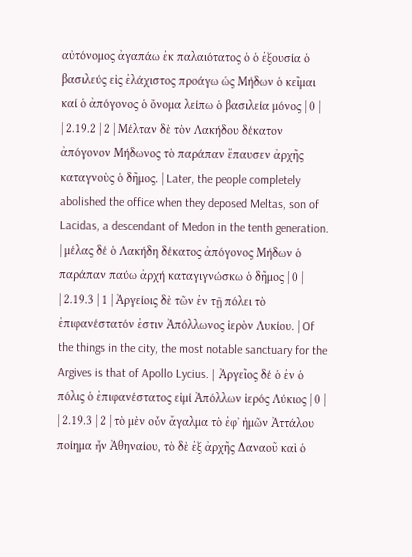αὐτόνομος ἀγαπάω ἐκ παλαιότατος ὁ ὁ ἐξουσία ὁ βασιλεύς εἰς ἐλάχιστος προάγω ὡς Μήδων ὁ κεῖμαι καί ὁ ἀπόγονος ὁ ὄνομα λείπω ὁ βασιλεία μόνος | 0 |
| 2.19.2 | 2 | Μέλταν δὲ τὸν Λακήδου δέκατον ἀπόγονον Μήδωνος τὸ παράπαν ἔπαυσεν ἀρχῆς καταγνοὺς ὁ δῆμος. | Later, the people completely abolished the office when they deposed Meltas, son of Lacidas, a descendant of Medon in the tenth generation. | μέλας δέ ὁ Λακήδη δέκατος ἀπόγονος Μήδων ὁ παράπαν παύω ἀρχή καταγιγνώσκω ὁ δῆμος | 0 |
| 2.19.3 | 1 | Ἀργείοις δὲ τῶν ἐν τῇ πόλει τὸ ἐπιφανέστατόν ἐστιν Ἀπόλλωνος ἱερὸν Λυκίου. | Of the things in the city, the most notable sanctuary for the Argives is that of Apollo Lycius. | Ἀργεῖος δέ ὁ ἐν ὁ πόλις ὁ ἐπιφανέστατος εἰμί Ἀπόλλων ἱερός Λύκιος | 0 |
| 2.19.3 | 2 | τὸ μὲν οὖν ἄγαλμα τὸ ἐφʼ ἡμῶν Ἀττάλου ποίημα ἦν Ἀθηναίου, τὸ δὲ ἐξ ἀρχῆς Δαναοῦ καὶ ὁ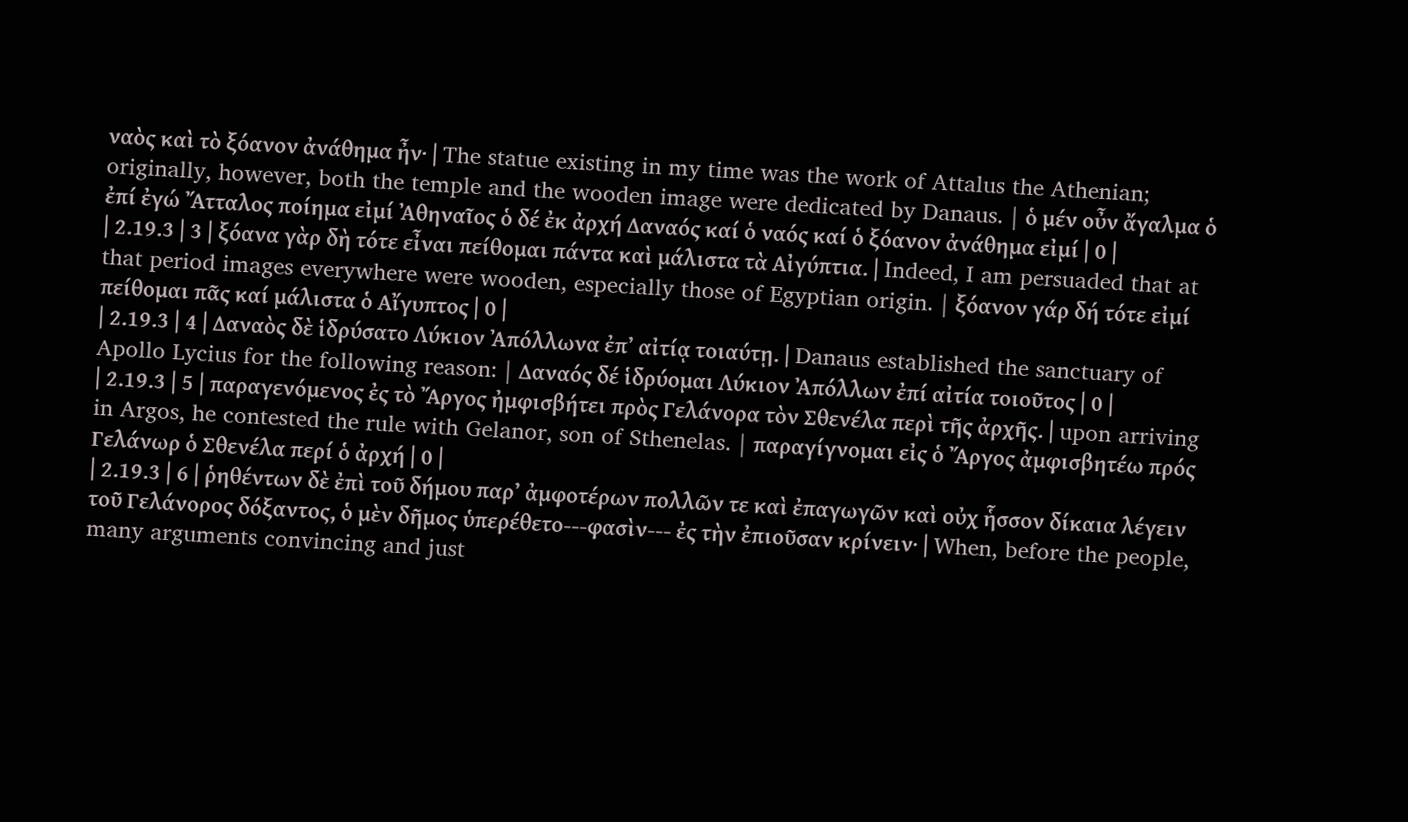ναὸς καὶ τὸ ξόανον ἀνάθημα ἦν· | The statue existing in my time was the work of Attalus the Athenian; originally, however, both the temple and the wooden image were dedicated by Danaus. | ὁ μέν οὖν ἄγαλμα ὁ ἐπί ἐγώ Ἄτταλος ποίημα εἰμί Ἀθηναῖος ὁ δέ ἐκ ἀρχή Δαναός καί ὁ ναός καί ὁ ξόανον ἀνάθημα εἰμί | 0 |
| 2.19.3 | 3 | ξόανα γὰρ δὴ τότε εἶναι πείθομαι πάντα καὶ μάλιστα τὰ Αἰγύπτια. | Indeed, I am persuaded that at that period images everywhere were wooden, especially those of Egyptian origin. | ξόανον γάρ δή τότε εἰμί πείθομαι πᾶς καί μάλιστα ὁ Αἴγυπτος | 0 |
| 2.19.3 | 4 | Δαναὸς δὲ ἱδρύσατο Λύκιον Ἀπόλλωνα ἐπʼ αἰτίᾳ τοιαύτῃ. | Danaus established the sanctuary of Apollo Lycius for the following reason: | Δαναός δέ ἱδρύομαι Λύκιον Ἀπόλλων ἐπί αἰτία τοιοῦτος | 0 |
| 2.19.3 | 5 | παραγενόμενος ἐς τὸ Ἄργος ἠμφισβήτει πρὸς Γελάνορα τὸν Σθενέλα περὶ τῆς ἀρχῆς. | upon arriving in Argos, he contested the rule with Gelanor, son of Sthenelas. | παραγίγνομαι εἰς ὁ Ἄργος ἀμφισβητέω πρός Γελάνωρ ὁ Σθενέλα περί ὁ ἀρχή | 0 |
| 2.19.3 | 6 | ῥηθέντων δὲ ἐπὶ τοῦ δήμου παρʼ ἀμφοτέρων πολλῶν τε καὶ ἐπαγωγῶν καὶ οὐχ ἧσσον δίκαια λέγειν τοῦ Γελάνορος δόξαντος, ὁ μὲν δῆμος ὑπερέθετο---φασὶν--- ἐς τὴν ἐπιοῦσαν κρίνειν· | When, before the people, many arguments convincing and just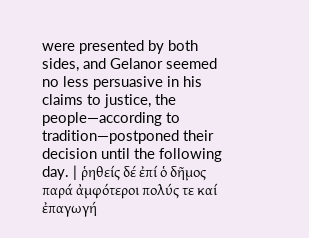were presented by both sides, and Gelanor seemed no less persuasive in his claims to justice, the people—according to tradition—postponed their decision until the following day. | ῥηθείς δέ ἐπί ὁ δῆμος παρά ἀμφότεροι πολύς τε καί ἐπαγωγή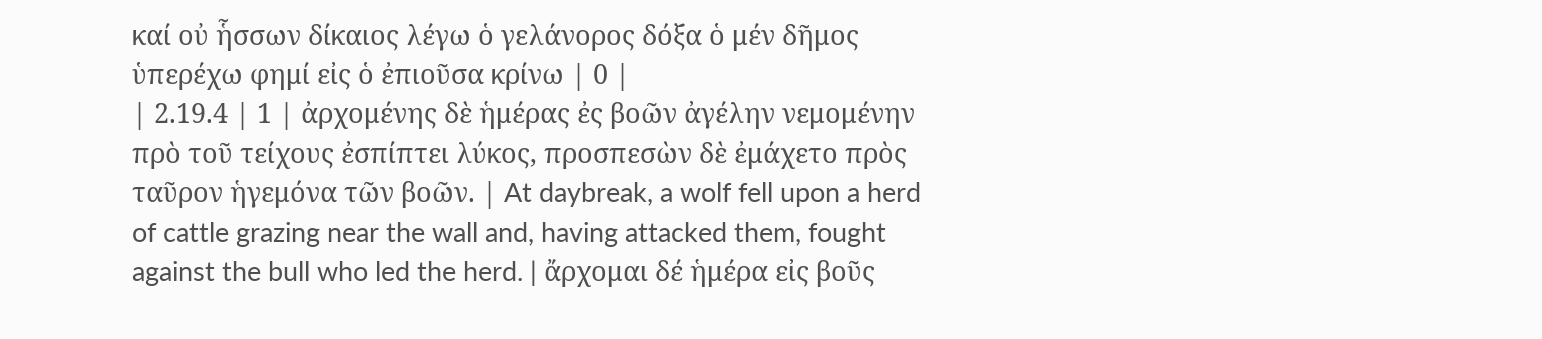καί οὐ ἧσσων δίκαιος λέγω ὁ γελάνορος δόξα ὁ μέν δῆμος ὑπερέχω φημί εἰς ὁ ἐπιοῦσα κρίνω | 0 |
| 2.19.4 | 1 | ἀρχομένης δὲ ἡμέρας ἐς βοῶν ἀγέλην νεμομένην πρὸ τοῦ τείχους ἐσπίπτει λύκος, προσπεσὼν δὲ ἐμάχετο πρὸς ταῦρον ἡγεμόνα τῶν βοῶν. | At daybreak, a wolf fell upon a herd of cattle grazing near the wall and, having attacked them, fought against the bull who led the herd. | ἄρχομαι δέ ἡμέρα εἰς βοῦς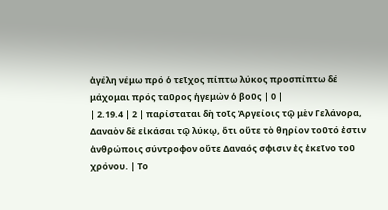ἀγέλη νέμω πρό ὁ τεῖχος πίπτω λύκος προσπίπτω δέ μάχομαι πρός ταῦρος ἡγεμών ὁ βοῦς | 0 |
| 2.19.4 | 2 | παρίσταται δὴ τοῖς Ἀργείοις τῷ μὲν Γελάνορα, Δαναὸν δὲ εἰκάσαι τῷ λύκῳ, ὅτι οὔτε τὸ θηρίον τοῦτό ἐστιν ἀνθρώποις σύντροφον οὔτε Δαναός σφισιν ἐς ἐκεῖνο τοῦ χρόνου. | To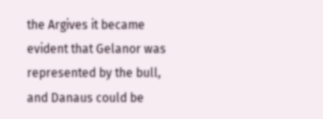the Argives it became evident that Gelanor was represented by the bull, and Danaus could be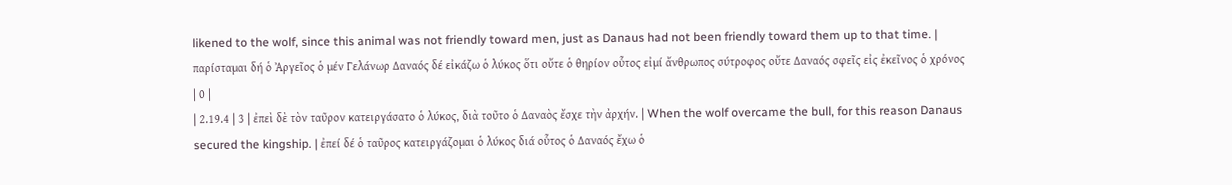likened to the wolf, since this animal was not friendly toward men, just as Danaus had not been friendly toward them up to that time. | παρίσταμαι δή ὁ Ἀργεῖος ὁ μέν Γελάνωρ Δαναός δέ εἰκάζω ὁ λύκος ὅτι οὔτε ὁ θηρίον οὗτος εἰμί ἄνθρωπος σύτροφος οὔτε Δαναός σφεῖς εἰς ἐκεῖνος ὁ χρόνος | 0 |
| 2.19.4 | 3 | ἐπεὶ δὲ τὸν ταῦρον κατειργάσατο ὁ λύκος, διὰ τοῦτο ὁ Δαναὸς ἔσχε τὴν ἀρχήν. | When the wolf overcame the bull, for this reason Danaus secured the kingship. | ἐπεί δέ ὁ ταῦρος κατειργάζομαι ὁ λύκος διά οὗτος ὁ Δαναός ἔχω ὁ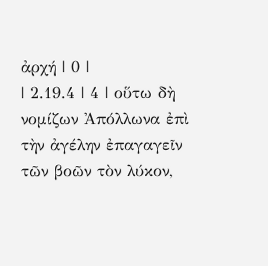ἀρχή | 0 |
| 2.19.4 | 4 | οὕτω δὴ νομίζων Ἀπόλλωνα ἐπὶ τὴν ἀγέλην ἐπαγαγεῖν τῶν βοῶν τὸν λύκον,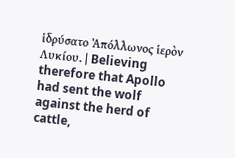ἱδρύσατο Ἀπόλλωνος ἱερὸν Λυκίου. | Believing therefore that Apollo had sent the wolf against the herd of cattle,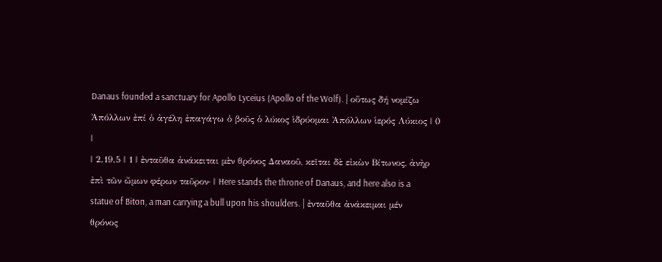Danaus founded a sanctuary for Apollo Lyceius (Apollo of the Wolf). | οὕτως δή νομίζω Ἀπόλλων ἐπί ὁ ἀγέλη ἐπαγάγω ὁ βοῦς ὁ λύκος ἱδρύομαι Ἀπόλλων ἱερός Λύκιος | 0 |
| 2.19.5 | 1 | ἐνταῦθα ἀνάκειται μὲν θρόνος Δαναοῦ, κεῖται δὲ εἰκὼν Βίτωνος, ἀνὴρ ἐπὶ τῶν ὤμων φέρων ταῦρον· | Here stands the throne of Danaus, and here also is a statue of Biton, a man carrying a bull upon his shoulders. | ἐνταῦθα ἀνάκειμαι μέν θρόνος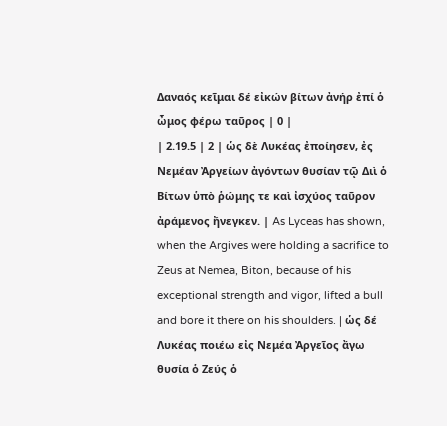Δαναός κεῖμαι δέ εἰκών βίτων ἀνήρ ἐπί ὁ ὦμος φέρω ταῦρος | 0 |
| 2.19.5 | 2 | ὡς δὲ Λυκέας ἐποίησεν, ἐς Νεμέαν Ἀργείων ἀγόντων θυσίαν τῷ Διὶ ὁ Βίτων ὑπὸ ῥώμης τε καὶ ἰσχύος ταῦρον ἀράμενος ἤνεγκεν. | As Lyceas has shown, when the Argives were holding a sacrifice to Zeus at Nemea, Biton, because of his exceptional strength and vigor, lifted a bull and bore it there on his shoulders. | ὡς δέ Λυκέας ποιέω εἰς Νεμέα Ἀργεῖος ἄγω θυσία ὁ Ζεύς ὁ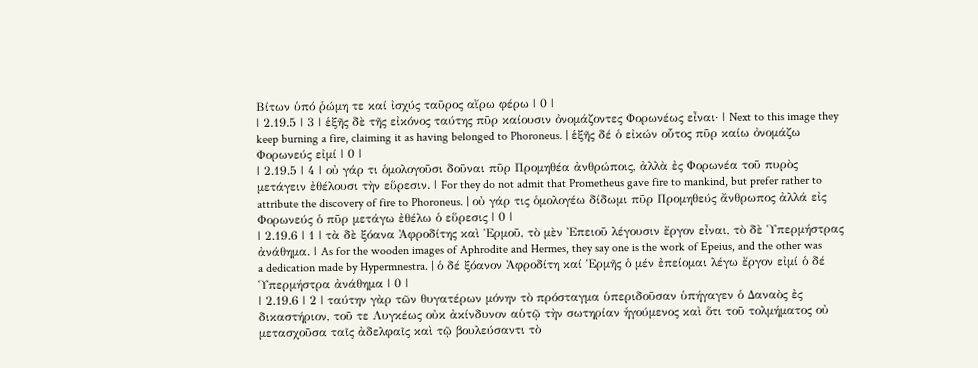Βίτων ὑπό ῥώμη τε καί ἰσχύς ταῦρος αἴρω φέρω | 0 |
| 2.19.5 | 3 | ἑξῆς δὲ τῆς εἰκόνος ταύτης πῦρ καίουσιν ὀνομάζοντες Φορωνέως εἶναι· | Next to this image they keep burning a fire, claiming it as having belonged to Phoroneus. | ἑξῆς δέ ὁ εἰκών οὗτος πῦρ καίω ὀνομάζω Φορωνεύς εἰμί | 0 |
| 2.19.5 | 4 | οὐ γάρ τι ὁμολογοῦσι δοῦναι πῦρ Προμηθέα ἀνθρώποις, ἀλλὰ ἐς Φορωνέα τοῦ πυρὸς μετάγειν ἐθέλουσι τὴν εὕρεσιν. | For they do not admit that Prometheus gave fire to mankind, but prefer rather to attribute the discovery of fire to Phoroneus. | οὐ γάρ τις ὁμολογέω δίδωμι πῦρ Προμηθεύς ἄνθρωπος ἀλλά εἰς Φορωνεύς ὁ πῦρ μετάγω ἐθέλω ὁ εὕρεσις | 0 |
| 2.19.6 | 1 | τὰ δὲ ξόανα Ἀφροδίτης καὶ Ἑρμοῦ, τὸ μὲν Ἐπειοῦ λέγουσιν ἔργον εἶναι, τὸ δὲ Ὑπερμήστρας ἀνάθημα. | As for the wooden images of Aphrodite and Hermes, they say one is the work of Epeius, and the other was a dedication made by Hypermnestra. | ὁ δέ ξόανον Ἀφροδίτη καί Ἑρμῆς ὁ μέν ἐπείομαι λέγω ἔργον εἰμί ὁ δέ Ὑπερμήστρα ἀνάθημα | 0 |
| 2.19.6 | 2 | ταύτην γὰρ τῶν θυγατέρων μόνην τὸ πρόσταγμα ὑπεριδοῦσαν ὑπήγαγεν ὁ Δαναὸς ἐς δικαστήριον, τοῦ τε Λυγκέως οὐκ ἀκίνδυνον αὑτῷ τὴν σωτηρίαν ἡγούμενος καὶ ὅτι τοῦ τολμήματος οὐ μετασχοῦσα ταῖς ἀδελφαῖς καὶ τῷ βουλεύσαντι τὸ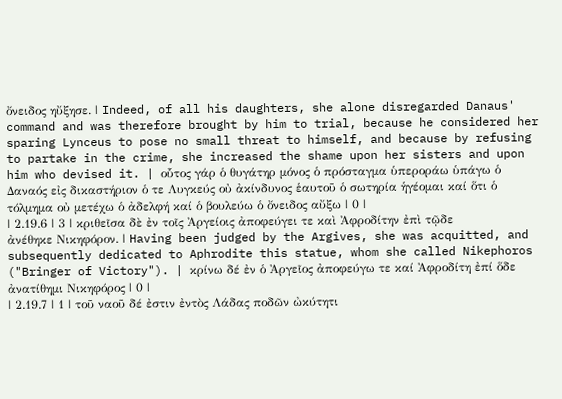ὄνειδος ηὔξησε. | Indeed, of all his daughters, she alone disregarded Danaus' command and was therefore brought by him to trial, because he considered her sparing Lynceus to pose no small threat to himself, and because by refusing to partake in the crime, she increased the shame upon her sisters and upon him who devised it. | οὗτος γάρ ὁ θυγάτηρ μόνος ὁ πρόσταγμα ὑπεροράω ὑπάγω ὁ Δαναός εἰς δικαστήριον ὁ τε Λυγκεύς οὐ ἀκίνδυνος ἑαυτοῦ ὁ σωτηρία ἡγέομαι καί ὅτι ὁ τόλμημα οὐ μετέχω ὁ ἀδελφή καί ὁ βουλεύω ὁ ὄνειδος αὔξω | 0 |
| 2.19.6 | 3 | κριθεῖσα δὲ ἐν τοῖς Ἀργείοις ἀποφεύγει τε καὶ Ἀφροδίτην ἐπὶ τῷδε ἀνέθηκε Νικηφόρον. | Having been judged by the Argives, she was acquitted, and subsequently dedicated to Aphrodite this statue, whom she called Nikephoros ("Bringer of Victory"). | κρίνω δέ ἐν ὁ Ἀργεῖος ἀποφεύγω τε καί Ἀφροδίτη ἐπί ὅδε ἀνατίθημι Νικηφόρος | 0 |
| 2.19.7 | 1 | τοῦ ναοῦ δέ ἐστιν ἐντὸς Λάδας ποδῶν ὠκύτητι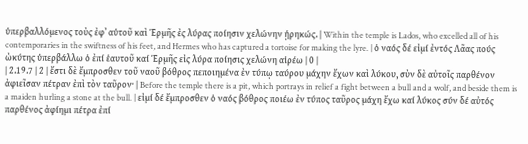ὑπερβαλλόμενος τοὺς ἐφʼ αὑτοῦ καὶ Ἑρμῆς ἐς λύρας ποίησιν χελώνην ᾑρηκώς. | Within the temple is Lados, who excelled all of his contemporaries in the swiftness of his feet, and Hermes who has captured a tortoise for making the lyre. | ὁ ναός δέ εἰμί ἐντός Λᾶας πούς ὠκύτης ὑπερβάλλω ὁ ἐπί ἑαυτοῦ καί Ἑρμῆς εἰς λύρα ποίησις χελώνη αἱρέω | 0 |
| 2.19.7 | 2 | ἔστι δὲ ἔμπροσθεν τοῦ ναοῦ βόθρος πεποιημένα ἐν τύπῳ ταύρου μάχην ἔχων καὶ λύκου, σὺν δὲ αὐτοῖς παρθένον ἀφιεῖσαν πέτραν ἐπὶ τὸν ταῦρον· | Before the temple there is a pit, which portrays in relief a fight between a bull and a wolf, and beside them is a maiden hurling a stone at the bull. | εἰμί δέ ἔμπροσθεν ὁ ναός βόθρος ποιέω ἐν τύπος ταῦρος μάχη ἔχω καί λύκος σύν δέ αὐτός παρθένος ἀφίημι πέτρα ἐπί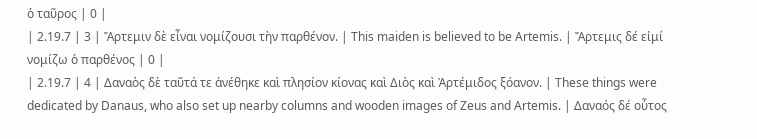ὁ ταῦρος | 0 |
| 2.19.7 | 3 | Ἄρτεμιν δὲ εἶναι νομίζουσι τὴν παρθένον. | This maiden is believed to be Artemis. | Ἄρτεμις δέ εἰμί νομίζω ὁ παρθένος | 0 |
| 2.19.7 | 4 | Δαναὸς δὲ ταῦτά τε ἀνέθηκε καὶ πλησίον κίονας καὶ Διὸς καὶ Ἀρτέμιδος ξόανον. | These things were dedicated by Danaus, who also set up nearby columns and wooden images of Zeus and Artemis. | Δαναός δέ οὗτος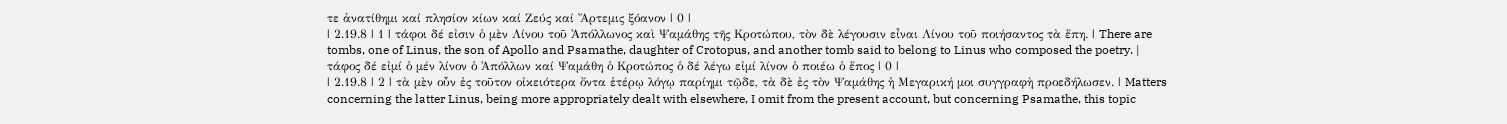τε ἀνατίθημι καί πλησίον κίων καί Ζεύς καί Ἄρτεμις ξόανον | 0 |
| 2.19.8 | 1 | τάφοι δέ εἰσιν ὁ μὲν Λίνου τοῦ Ἀπόλλωνος καὶ Ψαμάθης τῆς Κροτώπου, τὸν δὲ λέγουσιν εἶναι Λίνου τοῦ ποιήσαντος τὰ ἔπη. | There are tombs, one of Linus, the son of Apollo and Psamathe, daughter of Crotopus, and another tomb said to belong to Linus who composed the poetry. | τάφος δέ εἰμί ὁ μέν λίνον ὁ Ἀπόλλων καί Ψαμάθη ὁ Κροτώπος ὁ δέ λέγω εἰμί λίνον ὁ ποιέω ὁ ἔπος | 0 |
| 2.19.8 | 2 | τὰ μὲν οὖν ἐς τοῦτον οἰκειότερα ὄντα ἑτέρῳ λόγῳ παρίημι τῷδε, τὰ δὲ ἐς τὸν Ψαμάθης ἡ Μεγαρική μοι συγγραφὴ προεδήλωσεν. | Matters concerning the latter Linus, being more appropriately dealt with elsewhere, I omit from the present account, but concerning Psamathe, this topic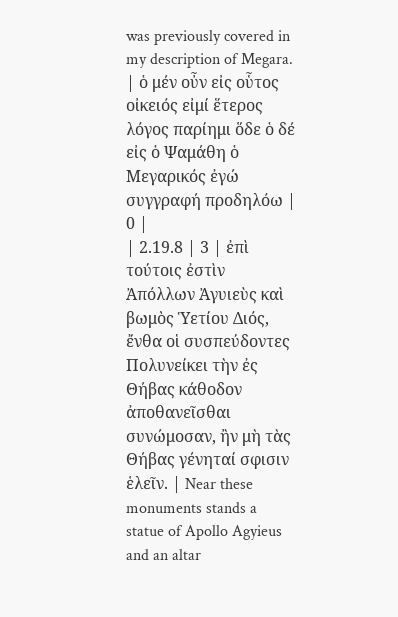was previously covered in my description of Megara. | ὁ μέν οὖν εἰς οὗτος οἰκειός εἰμί ἕτερος λόγος παρίημι ὅδε ὁ δέ εἰς ὁ Ψαμάθη ὁ Μεγαρικός ἐγώ συγγραφή προδηλόω | 0 |
| 2.19.8 | 3 | ἐπὶ τούτοις ἐστὶν Ἀπόλλων Ἀγυιεὺς καὶ βωμὸς Ὑετίου Διός, ἔνθα οἱ συσπεύδοντες Πολυνείκει τὴν ἐς Θήβας κάθοδον ἀποθανεῖσθαι συνώμοσαν, ἢν μὴ τὰς Θήβας γένηταί σφισιν ἑλεῖν. | Near these monuments stands a statue of Apollo Agyieus and an altar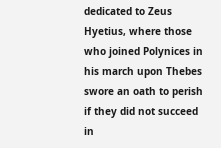dedicated to Zeus Hyetius, where those who joined Polynices in his march upon Thebes swore an oath to perish if they did not succeed in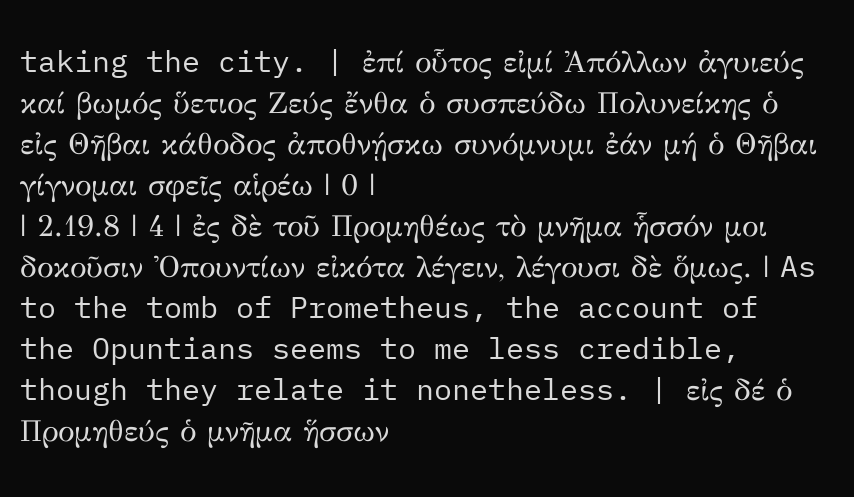taking the city. | ἐπί οὗτος εἰμί Ἀπόλλων ἀγυιεύς καί βωμός ὕετιος Ζεύς ἔνθα ὁ συσπεύδω Πολυνείκης ὁ εἰς Θῆβαι κάθοδος ἀποθνῄσκω συνόμνυμι ἐάν μή ὁ Θῆβαι γίγνομαι σφεῖς αἱρέω | 0 |
| 2.19.8 | 4 | ἐς δὲ τοῦ Προμηθέως τὸ μνῆμα ἧσσόν μοι δοκοῦσιν Ὀπουντίων εἰκότα λέγειν, λέγουσι δὲ ὅμως. | As to the tomb of Prometheus, the account of the Opuntians seems to me less credible, though they relate it nonetheless. | εἰς δέ ὁ Προμηθεύς ὁ μνῆμα ἥσσων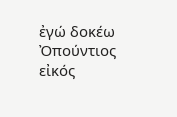ἐγώ δοκέω Ὀπούντιος εἰκός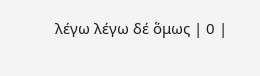λέγω λέγω δέ ὅμως | 0 |